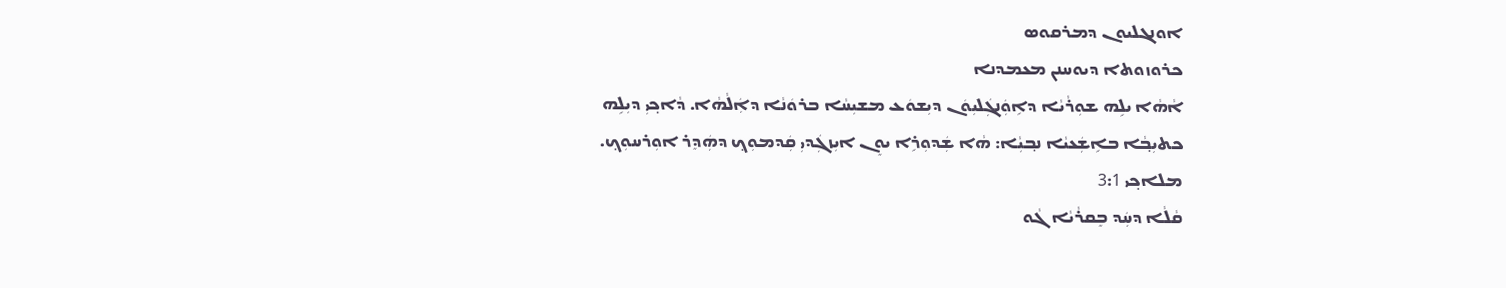ܐܘܢܓܠܝܘܢ ܕܡܪܩܘܣ
ܟܪܘܙܘܬ‌ܐ ܕܝܘܚܢܢ ܡܥܡܕܢܐ
ܐܵܗܵܐ ܝܠܹܗ ܫܘܼܪܵܝܵܐ ܕܐܹܘܲܢܓܲܠܝܼܘܿܢ ܕܝܼܫܘܿܥ ܡܫܝܼܚܵܐ ܒܪܘܿܢܵܐ ܕܐܲܠܵܗܵܐ. ܕܵܐܟ݂ܝܼ ܕܝܼܠܹܗ ܟܬܝܼܒ݂ܵܐ ܒܐܹܫܲܥܝܵܐ ܢܒ݂ܝܼܵܐ: ܗܵܐ ܫܲܕܘܼܪܹܐ ܝܘܸܢ ܐܝܼܙܓܲܕܝܼ ܩܲܕܡܘܼܟ݂ ܕܗܲܕܸܪ ܐܘܼܪܚܘܼܟ݂. ܡܠܐܟ݂ܝ 3:1
ܩܵܠܵܐ ܕܚܲܕ ܒܸܩܪܵܝܵܐ ܓܵܘ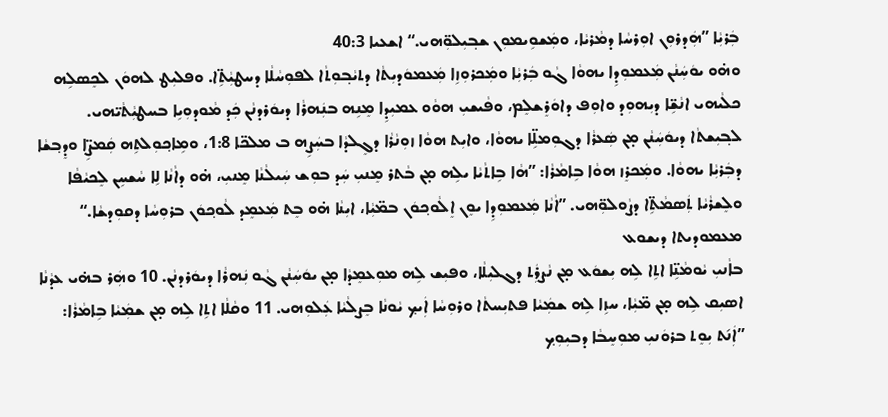ܒܲܪܝܼܵܐ ”ܗܲܕܪܘܼܢ ܐܘܼܪܚܵܐ ܕܡܵܪܝܵܐ، ܘܡܲܫܘܹܝܡܘܼܢ ܫܒ݂ܝܼܠܘܼ̈ܗ‌ܝ.“ ܐܫܥܝܐ 40:3
ܘܗ̇ܘ ܝܘܿܚܲܢܵܢ ܡܲܥܡܘܼܕܹܐ ܝܗܘܵܐ ܓܵܘ ܒܲܪܝܼܵܐ ܘܡܲܟܪܘܼܙܹܐ ܡܲܥܡܘܿܕܝܼܬܵ‌ܐ ܕܬܝܵܒ݂ܘܼܬܵ‌ܐ ܠܦܘܼܚܵܠܵܐ ܕܚܛܝܼܵܬܹ̈‌ܐ. ܘܦܠܝܼܛ ܠܗܘܿܢ ܠܟܸܣܠܹܗ ܟܠܵܝܗ‌ܝ ܐܢܵܫܹ̈ܐ ܕܝܼܗܘܼܕ ܘܐܘܼܦ ܕܐܘܿܪܸܫܠܸܡ، ܘܦܵܝܫܝܼ ܗܘܵܘ ܥܡܝܼܕܹܐ ܡܸܢܹܗ ܒܢܲܗܪܵܐ ܕܝܘܿܪܕܢܵܢ ܟܲܕ ܡܵܘܕܘܼܝܹܐ ܒܚܛܝܼܵܬܵܝ̈ܗ‌ܝ. ܠܒ݂ܝܼܫܬܵ‌ܐ ܕܝܘܿܚܲܢܵܢ ܡ̣ܢ ܣܲܥܪܵܐ ܕܓܘܼܡܠܹ̈ܐ ܝܗܘܵܐ، ܘܐܝܼܬ ܗܘܵܐ ܙܘܼܢܵܪܵܐ ܕܓܸܠܕܵܐ ܒܚܲܨܹܗ ܒ ܡܠܟ̈ܐ 1:8، ܘܡܹܐܟ݂ܘܼܠܬܹܗ ܩܲܡܨܹ̈ܐ ܘܕܸܒ݂ܫܵܐ ܕܒܲܪܝܼܵܐ ܝܗܘܵܐ. ܘܡܲܟܪܸܙ ܗܘܵܐ ܒܹܐܡܵܪܵܐ: ”ܗܵܐ ܒܹܐܬܵܝܵܐ ܝܠܹܗ ܡ̣ܢ ܒܵܬܪ ܡܸܢܝܼ ܚܲܕ ܒܘܼܫ ܚܲܝܠܵܢܵܐ ܡܸܢܝܼ، ܗ̇ܘ ܕܐܵܢܵܐ ܠܹܐ ܚܵܫܚܹܢ ܠܸܟܝܵܦܵܐ ܘܠܸܫܪܵܝܵܐ ܬܲܣܡܵܬܹ̈‌ܐ ܕܨܵܘܠܘܼ̈ܗ‌ܝ. ”ܐܵܢܵܐ ܡܲܥܡܘܼܕܹܐ ܝܘܸܢ ܐܸܠܵܘܟ݂ܘܿܢ ܒܡ̈ܝܼܵܐ، ܐܝܼܢܵܐ ܗ̇ܘ ܒܸܬ ܡܲܥܡܸܕ ܠܵܘܟ݂ܘܿܢ ܒܪܘܼܚܵܐ ܕܩܘܼܕܫܵܐ.“
ܡܥܡܘܕܝܬ‌ܐ ܕܝܫܘܥ
ܒܐܵܢܝܼ ܝܵܘܡܵܢܹ̈ܐ ܐܬܹ‌ܐ ܠܹܗ ܝܼܫܘܿܥ ܡ̣ܢ ܢܵܨܪܲܬ ܕܓܠܝܼܠܵܐ، ܘܦܝܼܫ ܠܹܗ ܡܘܼܥܡܸܕܵܐ ܡ̣ܢ ܝܘܿܚܲܢܵܢ ܓܵܘ ܢܲܗܪܵܐ ܕܝܘܿܪܕܢܵܢ. 10 ܘܗܲܪ ܒܗ̇ܝ ܥܕܵܢܵܐ ܐܣܝܼܩ ܠܹܗ ܡ̣ܢ ܡ̈ܝܼܵܐ، ܚܙܹܐ ܠܹܗ ܫܡܲܝܵܐ ܦܬܝܼܚܬܵ‌ܐ ܘܪܘܼܚܵܐ ܐܲܝܟ݂ ܝܵܘܢܵܐ ܒܸܨܠܵܝܵܐ ܥܲܠܘܼܗ‌ܝ. 11 ܘܩܵܠܵܐ ܐܬܹ‌ܐ ܠܹܗ ܡ̣ܢ ܫܡܲܝܵܐ ܒܹܐܡܵܪܵܐ: ”ܐܲܢ݇ܬ ܝܼܘܸܬ ܒܪܘܿܢܝܼ ܡܘܼܚܸܒܵܐ ܕܒܝܼܘܼܟ݂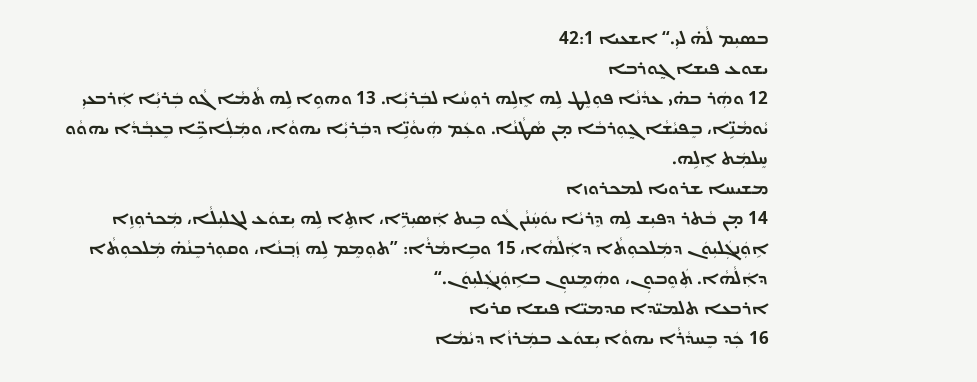ܒܣܝܼܡ ܠܵܗ̇ ܠܝܼ.“ ܐܫܥܝܐ 42:1
ܝܫܘܥ ܦܝܫܐ ܓ̰ܘܪܒܐ
12 ܘܗܲܪ ܒܗ̇ܝ ܥܕܵܢܵܐ ܦܘܼܠܸܛ ܠܹܗ ܐܸܠܹܗ ܪܘܼܚܵܐ ܠܒܲܪܝܼܵܐ. 13 ܘܗܘܹܐ ܠܹܗ ܬܵܡܵܐ ܓܵܘ ܒܲܪܝܼܵܐ ܐܲܪܒܥܝܼ ܝܵܘܡܵܢܹ̈ܐ، ܒܸܦܝܵܫܵܐ ܓ̰ܘܼܪܒܵܐ ܡ̣ܢ ܣܵܛܵܢܵܐ. ܘܥܲܡ ܗܲܝܘܵܢܹ̈ܐ ܕܒܲܪܝܼܵܐ ܝܗܘܵܐ، ܘܡܲܠܲܐܟܹ̈ܐ ܒܸܥܒ݂ܵܕܵܐ ܝܗܘܵܘ ܚܸܠܡܲܬ ܐܸܠܹܗ.
ܡܫܝܚܐ ܫܪܘܝܐ ܠܡܟܪܘܙܐ
14 ܡ̣ܢ ܒܵܬܪ ܕܦܝܼܫ ܠܹܗ ܕܸܪܝܵܐ ܝܘܿܚܲܢܵܢ ܓܵܘ ܒܹܝܬ ܐܲܣܝܼܪܹ̈ܐ، ܐܬܹ‌ܐ ܠܹܗ ܝܼܫܘܿܥ ܠܓܠܝܼܠܵܐ، ܡܲܟܪܘܼܙܹܐ ܐܹܘܲܢܓܲܠܝܼܘܿܢ ܕܡܲܠܟܘܼܬܵ‌ܐ ܕܐܲܠܵܗܵܐ، 15 ܘܒܹܐܡܵܪܵܐ: ”ܬܘܼܡܸܡ ܠܹܗ ܙܲܒ݂ܢܵܐ، ܘܩܘܼܪܒܸܢܵܗ̇ ܡܲܠܟܘܼܬܵ‌ܐ ܕܐܲܠܵܗܵܐ. ܬܲܘܸܒܘܼܢ، ܘܗܲܡܸܢܘܼܢ ܒܐܹܘܲܢܓܲܠܝܼܘܿܢ.“
ܐܪܒܥܐ ܬܠܡܝ̈ܕܐ ܩܕܡܝ̈ܐ ܦܝܫܐ ܩܪܝܐ
16 ܟܲܕ ܒܸܚܕܵܪܵܐ ܝܗܘܵܐ ܝܼܫܘܿܥ ܒܡܲܪܙܵܐ ܕܝܵܡܵܐ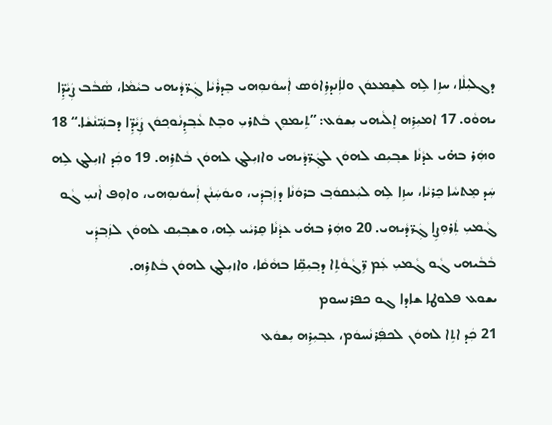ܕܓܠܝܼܠܵܐ، ܚܙܹܐ ܠܹܗ ܠܫܸܡܥܘܿܢ ܘܠܐܲܢܕܪܹܐܘܿܣ ܐܲܚܘܿܢܘܼܗ‌ܝ ܒܸܕܪܵܝܵܐ ܓܲܪ̈ܕܵܝܗ‌ܝ ܒܝܵܡܵܐ، ܣܵܒܵܒ ܨܲܝܵܕܹ̈ܐ ܝܗܘܵܘ. 17 ܐܡܝܼܪܹܗ ܐܸܠܵܝܗ‌ܝ ܝܼܫܘܿܥ: ”ܬܹܝܡܘܼܢ ܒܵܬܪܝܼ ܘܒܸܬ ܥܵܒ݂ܕܹܢܵܘܟ݂ܘܿܢ ܨܲܝܵܕܹ̈ܐ ܕܒܢܲܝ̈ܢܵܫܵܐ.“ 18 ܘܗܲܪ ܒܗ̇ܝ ܥܕܵܢܵܐ ܫܒ݂ܝܼܩ ܠܗܘܿܢ ܠܓܲܪ̈ܕܵܝܗ‌ܝ ܘܐܙܝܼܠܔ ܠܗܘܿܢ ܒܵܬܪܹܗ. 19 ܘܟܲܕ ܐܙܝܼܠܔ ܠܹܗ ܚܲܕ ܡܸܬܚܵܐ ܟܸܪܝܵܐ، ܚܙܹܐ ܠܹܗ ܠܝܲܥܩܘܿܒ݂ ܒܪܘܿܢܵܐ ܕܙܲܒ݂ܕܲܝ، ܘܝܘܿܚܲܢܵܢ ܐܲܚܘܿܢܘܼܗ‌ܝ، ܘܐܘܼܦ ܐܵܢܝܼ ܓܵܘ ܓܵܡܝܼ ܬܲܪܘܼܨܹܐ ܓܲܪ̈ܕܵܝܗ‌ܝ. 20 ܘܗܲܪ ܒܗ̇ܝ ܥܕܵܢܵܐ ܩܸܪܝܵܝ ܠܹܗ، ܘܫܒ݂ܝܼܩ ܠܗܘܿܢ ܠܙܲܒ݂ܕܲܝ ܒܵܒܵܝܗ‌ܝ ܓܵܘ ܓܵܡܝܼ ܥܲܡ ܪܹ̈ܓܵܘܵܬܹ‌ܐ ܕܒ݂ܝܼܩܹ̈ܐ ܒܗܵܩܵܐ، ܘܐܙܝܼܠܔ ܠܗܘܿܢ ܒܵܬܪܹܗ.
ܝܫܘܥ ܦܠܘܛܐ ܫܐܕܐ ܓܘ ܟܦܪܢܚܘܡ
21 ܟܲܕ ܐܬܹ‌ܐ ܠܗܘܿܢ ܠܟܦܲܪܢܵܚܘܿܡ، ܥܒ݂ܝܼܪܹܗ ܝܼܫܘܿܥ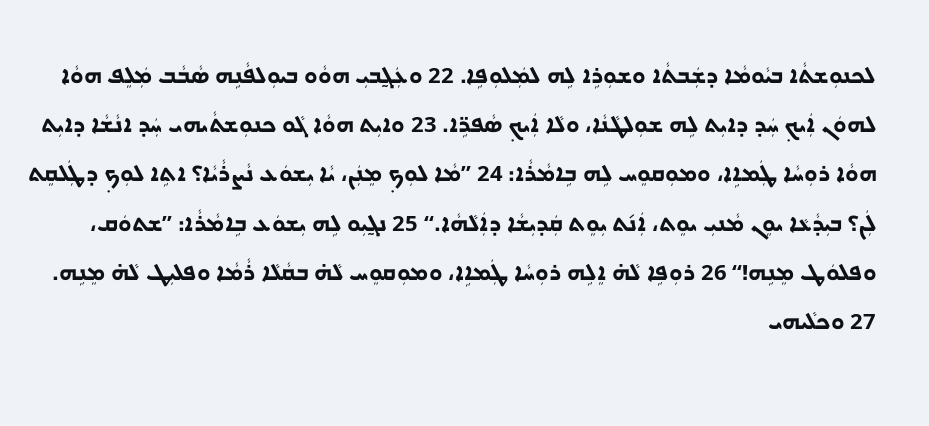ܠܟܢܘܼܫܬܵ‌ܐ ܒܝܵܘܡܵܐ ܕܫܲܒܬܵ‌ܐ ܘܫܘܼܪܹܐ ܠܹܗ ܠܡܲܠܘܼܦܹܐ. 22 ܘܥܲܓ̰ܒܝܼ ܗܘܵܘ ܒܝܘܼܠܦܵܢܹܗ ܣܵܒܵܒ ܡܲܠܸܦ ܗܘܵܐ ܠܗܘܿܢ ܐܲܝܟ݂ ܚܲܕ ܕܐܝܼܬ ܠܹܗ ܫܘܼܠܛܵܢܵܐ، ܘܠܵܐ ܐܲܝܟ݂ ܣܵܦܪܹ̈ܐ. 23 ܘܐܝܼܬ ܗܘܵܐ ܓܵܘ ܟܢܘܼܫܬܵܝܗ‌ܝ ܚܲܕ ܐܢܵܫܵܐ ܕܐܝܼܬ ܗܘܵܐ ܪܘܼܚܵܐ ܛܲܡܐܹܐ، ܘܡܘܼܩܘܸܚ ܠܹܗ ܒܹܐܡܵܪܵܐ: 24 ”ܡܵܐ ܠܘܼܟ݂ ܡܸܢܲܢ، ܝܵܐ ܝܼܫܘܿܥ ܢܵܨܪܵܝܵܐ؟ ܐܬܹ‌ܐ ܠܘܼܟ݂ ܕܛܲܠܩܸܬ ܠܲܢ؟ ܒܝܼܕܵܥܵܐ ܝܘܸܢ ܡܵܢܝܼ ܝܘܸܬ، ܐܲܢ݇ܬ ܝܼܘܸܬ ܩܲܕܝܼܫܵܐ ܕܐܲܠܵܗܵܐ.“ 25 ܢܓ̰ܝܼܘ ܠܹܗ ܝܼܫܘܿܥ ܒܹܐܡܵܪܵܐ: ”ܫܬܘܿܩ، ܘܦܠܘܿܛ ܡܸܢܹܗ!“ 26 ܪܘܼܦܹܐ ܠܵܗ̇ ܐܸܠܹܗ ܪܘܼܚܵܐ ܛܲܡܐܹܐ، ܘܡܘܼܩܘܸܚ ܠܵܗ̇ ܒܩܵܠܵܐ ܪܵܡܵܐ ܘܦܠܝܼܛ ܠܵܗ̇ ܡܸܢܹܗ.
27 ܘܟܠܵܝܗ‌ܝ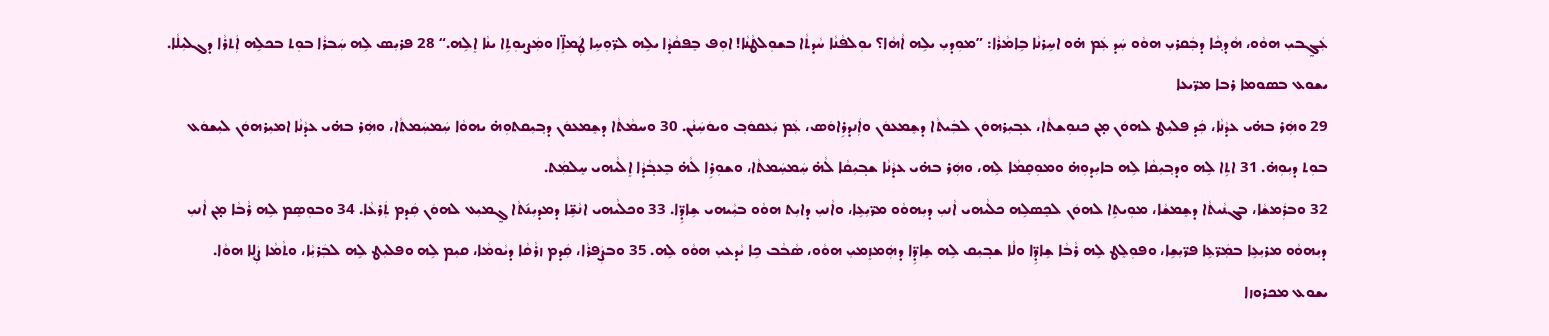ܥܲܓ̰ܒܝܼ ܗܘܵܘ، ܗܵܕܟ݂ܵܐ ܕܒܲܩܪܝܼ ܗܘܵܘ ܚܲܕ ܥܲܡ ܗ̇ܘ ܐܚܹܪܢܵܐ ܒܹܐܡܵܪܵܐ: ”ܡܘܼܕܝܼ ܝܠܹܗ ܐܵܗܵܐ؟ ܝܘܼܠܦܵܢܵܐ ܚܵܕܬܵ‌ܐ ܒܫܘܼܠܛܵܢܵܐ! ܐܘܼܦ ܒܸܦܩܵܕܵܐ ܝܠܹܗ ܠܪ̈ܘܼܚܹܐ ܛܲܡܐܹ̈ܐ ܘܡܲܨܝܘܼܬܹ‌ܐ ܝܢܵܐ ܐܸܠܹܗ.“ 28 ܦܪܝܼܣ ܠܹܗ ܚܲܒܪܵܐ ܒܘܼܬ ܒܟܠܹܗ ܐܲܬܪܵܐ ܕܓܠܝܼܠܵܐ.
ܝܫܘܥ ܒܣܘܡܐ ܪܒܐ ܡܪ̈ܝܥܐ
29 ܘܗܲܪ ܒܗ̇ܝ ܥܕܵܢܵܐ، ܟܲܕ ܦܠܝܼܛ ܠܗܘܿܢ ܡ̣ܢ ܟܢܘܼܫܬܵ‌ܐ، ܥܒ݂ܝܼܪܗܘܿܢ ܠܒܲܝܬܵ‌ܐ ܕܫܸܡܥܘܿܢ ܘܐܲܢܕܪܹܐܘܿܣ، ܥܲܡ ܝܲܥܩܘܿܒ݂ ܘܝܘܿܚܲܢܵܢ. 30 ܘܚܡܵܬܵ‌ܐ ܕܫܸܡܥܘܿܢ ܕܒ݂ܝܼܩܬܘܼܗ̇ ܝܗܘܵܐ ܚܲܡܚܲܡܬܵ‌ܐ، ܘܗܲܪ ܒܗ̇ܝ ܥܕܵܢܵܐ ܐܡܝܼܪܗܘܿܢ ܠܝܼܫܘܿܥ ܒܘܼܬ ܕܝܼܘܼܗ̇. 31 ܐܬܹ‌ܐ ܠܹܗ ܘܕܒ݂ܝܼܩܵܐ ܠܹܗ ܒܐܝܼܕܘܼܗ̇ ܘܡܘܼܩܸܡܵܐ ܠܹܗ، ܘܗܲܪ ܒܗ̇ܝ ܥܕܵܢܵܐ ܫܒ݂ܝܼܩܵܐ ܠܵܗ̇ ܚܲܡܚܲܡܬܵ‌ܐ، ܘܫܘܼܪܹܐ ܠܵܗ̇ ܒܸܥܒ݂ܵܕܵܐ ܐܸܠܵܝܗ‌ܝ ܚܸܠܡܲܬ.
32 ܘܒܪܲܡܫܵܐ، ܒܓܢܵܝܬܵ‌ܐ ܕܫܸܡܫܵܐ، ܡܘܼܝܬܹ‌ܐ ܠܗܘܿܢ ܠܟܸܣܠܹܗ ܟܠܵܝܗ‌ܝ ܐܵܢܝܼ ܕܝܼܗܘܵܘ ܡܪ̈ܝܼܥܹܐ، ܘܐܵܢܝܼ ܕܐܝܼܬ ܗܘܵܘ ܒܝܼܵܝܗ‌ܝ ܫܹܐܕܹ̈ܐ. 33 ܘܟܠܵܝܗ‌ܝ ܐܢܵܫܹ̈ܐ ܕܡܕܝܼܢ݇ܬܵ‌ܐ ܓ̰ܡܝܼܥ ܠܗܘܿܢ ܩܲܕܡ ܬܲܪܥܵܐ. 34 ܘܒܘܼܣܸܡ ܠܹܗ ܪܵܒܵܐ ܡ̣ܢ ܐܵܢܝܼ ܕܝܼܗܘܵܘ ܡܪܝܼܥܹܐ ܒܡܲܪ̈ܥܹܐ ܦܪ̈ܝܼܫܹܐ، ܘܦܘܼܠܸܛ ܠܹܗ ܪܵܒܵܐ ܫܹܐܕܹ̈ܐ ܘܠܵܐ ܫܒ݂ܝܼܩ ܠܹܗ ܫܹܐܕܹ̈ܐ ܕܗܲܡܙܸܡܝܼ ܗܘܵܘ، ܣܵܒܵܒ ܟܹܐ ܝܵܕܥܝܼ ܗܘܵܘ ܠܹܗ. 35 ܘܒܨܲܦܪܵܐ، ܩܲܕܡ ܙܪܵܩܵܐ ܕܝܵܘܡܵܐ، ܩܝܼܡ ܠܹܗ ܘܦܠܝܼܛ ܠܹܗ ܠܒܲܪܝܼܵܐ، ܘܬܵܡܵܐ ܨܲܠܹܐ ܗܘܵܐ.
ܝܫܘܥ ܡܟܪܘܙܐ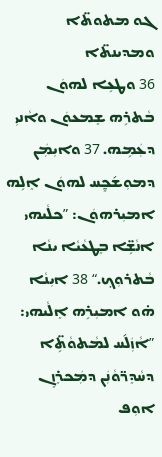ܓܘ ܡܬܘܬ̈‌ܐ ܘܡܕܝܢܬ̈‌ܐ
36 ܘܛܥܹܐ ܠܗܘܿܢ ܒܵܬܪܹܗ ܫܸܡܥܘܿܢ ܘܐܵܢܝܼ ܕܥܲܡܹܗ. 37 ܘܐܝܼܡܲܢ ܕܡܘܼܫ݇ܟ̰ܸܚ ܠܗܘܿܢ ܐܸܠܹܗ ܐܡܝܼܪܗܘܿܢ: ”ܟܠܵܝܗ‌ܝ ܐܢܵܫܹ̈ܐ ܒܸܛܥܵܝܵܐ ܝܢܵܐ ܒܵܬܪܘܼܟ݂.“ 38 ܐܝܼܢܵܐ ܗ̇ܘ ܐܡܝܼܪܹܗ ܐܸܠܵܝܗ‌ܝ: ”ܐܵܙܲܠ݇ܚ ܠܡܵܬܘܵܬܹ̈‌ܐ ܕܚܵܕܸܪ̈ܘܵܢܲܢ ܕܡܲܟܪܸܙܸܢ ܐܘܼܦ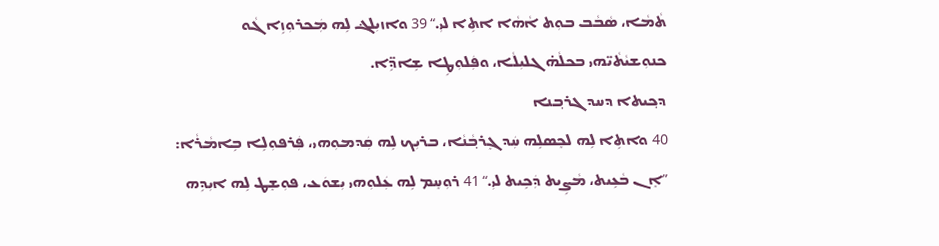ܬܵܡܵܐ، ܣܵܒܵܒ ܒܘܼܬ ܐܵܗܵܐ ܐܬܹ‌ܐ ܠܝܼ.“ 39 ܘܐܙܝܼܠܔ ܠܹܗ ܡܲܟܪܘܼܙܹܐ ܓܵܘ ܟܢܘܼܫܝܵܬܵܝ̈ܗ‌ܝ ܒܟܠܵܗ̇ ܓܠܝܼܠܵܐ، ܘܦܲܠܘܼܛܹܐ ܫܹܐܕܹ̈ܐ.
ܕܟ݂ܝܬ‌ܐ ܕܚܕ ܓܪܒ݂ܢܐ
40 ܘܐܬܹ‌ܐ ܠܹܗ ܠܟܸܣܠܹܗ ܚܲܕ ܓܸܪܒ݂ܵܢܵܐ، ܒܪܝܼܟ ܠܹܗ ܩܲܕܡܘܼܗ‌ܝ، ܦܲܪܦܘܼܠܹܐ ܒܹܐܡܵܪܵܐ: ”ܐܸܢ ܒܵܥܹܝܬ، ܡܵܨܹܝܬ ܕܲܟܹܝܬ ܠܝܼ.“ 41 ܪܘܼܚܸܡ ܠܹܗ ܥܲܠܘܼܗ‌ܝ ܝܼܫܘܿܥ، ܦܘܼܫܸܛ ܠܹܗ ܐܝܼܕܹܗ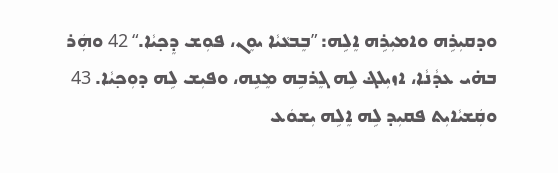ܘܕܩܝܼܪܹܗ ܘܐܡܝܼܪܹܗ ܐܸܠܹܗ: ”ܒܸܒܥܵܝܵܐ ܝܘܸܢ، ܦܘܼܫ ܕܸܟ݂ܝܵܐ.“ 42 ܘܗܲܪ ܒܗ̇ܝ ܥܕܵܢܵܐ، ܐܙܝܼܠܔ ܠܹܗ ܓܸܪܒܹܗ ܡܸܢܹܗ، ܘܦܝܼܫ ܠܹܗ ܕܘܼܟ݂ܝܵܐ. 43 ܘܩܲܫܝܵܐܝܼܬ ܦܩܝܼܕ ܠܹܗ ܐܸܠܹܗ ܝܼܫܘܿܥ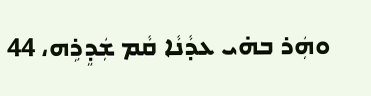ܘܗܲܪ ܒܗ̇ܝ ܥܕܵܢܵܐ ܩܵܡ ܫܲܕܸܪܹܗ، 44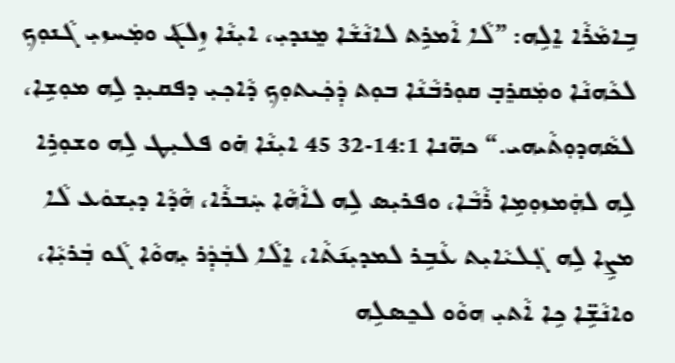ܒܹܐܡܵܪܵܐ ܐܸܠܹܗ: ”ܠܵܐ ܐܵܡܪܹܬ ܠܐܢܵܫܵܐ ܡܸܢܕܝܼ، ܐܝܼܢܵܐ ܙܹܠܔ݇ ܘܡܲܚܙܝܼ ܓܵܢܘܼܟ݂ ܠܟܵܗܢܵܐ ܘܡܲܩܪܸܒ݂ ܩܘܼܪܒܵܢܵܐ ܒܘܼܬ ܕܲܟܲܝܬܘܼܟ݂ ܕܵܐܟ݂ܝܼ ܕܦܩܝܼܕ ܠܹܗ ܡܘܼܫܹܐ، ܠܣܵܗܕܘܼܬܵܝܗ‌ܝ.“ ܟܗ̈ܢܐ 14:1-32 45 ܐܝܼܢܵܐ ܗ̇ܘ ܦܠܝܼܛ ܠܹܗ ܘܫܘܼܪܹܐ ܠܹܗ ܠܗܲܡܙܘܼܡܹܐ ܪܵܒܵܐ، ܘܦܪܝܼܣ ܠܹܗ ܠܐܵܗܵܐ ܚܲܒܪܵܐ، ܗܵܕܵܐ ܕܝܼܫܘܿܥ ܠܵܐ ܡܨܹܐ ܠܹܗ ܓܲܠܝܵܐܝܼܬ ܥܵܒܹܪ ܠܡܕܝܼܢ݇ܬܵ‌ܐ، ܐܸܠܵܐ ܠܒܲܕܲܪ ܝܼܗܘܵܐ ܓܵܘ ܒܲܪܝܼܵܐ، ܘܐܢܵܫܹ̈ܐ ܟܹܐ ܐܵܬ‌ܝܼ ܗܘܵܘ ܠܟܸܣܠܹܗ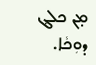ܡ̣ܢ ܟܠܔ ܕܘܼܟܵܐ.